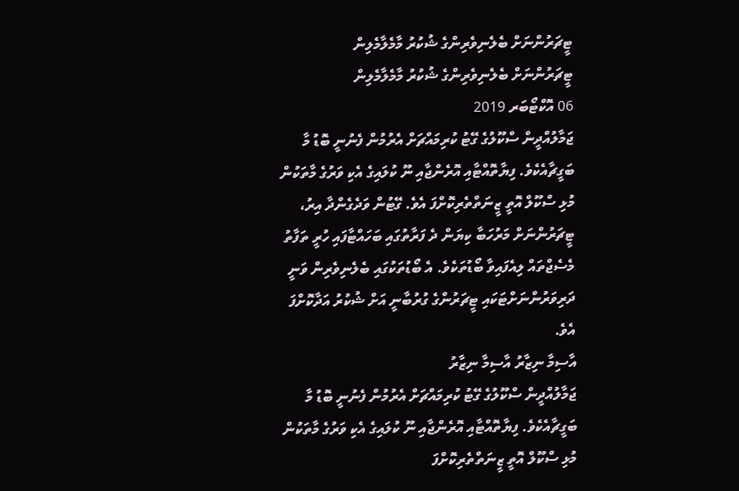ޓީޗަރުންނަށް ބެލެނިވެރިންގެ ޝުކުރު މާމެލާމެލިން
ޓީޗަރުންނަށް ބެލެނިވެރިންގެ ޝުކުރު މާމެލާމެލިން
06 އޮކްޓޯބަރ 2019
ޖަމާލުއްދީން ސްކޫލުގެ ގޭޓު ކުރިމައްޗަށް އެރުމުން ފެނުނީ ބޮޑު މާ ބަގީޗާއެކެވެ. ފިޔާތޮއްޓާއި އޮރެންޖާއި ނޫ ކުލައިގެ އެކި ވަރުގެ މާތަކުން މުޅި ސްކޫލް އޮތީ ޒީނަތްތެރިކޮށްފަ އެވެ. ގޭޓުން ވަދެގެންދާ އިރު، ޓީޗަރުންނަށް މަރުހަބާ ކިޔަން ދެ ފަރާތުގައި ބަހައްޓާފައި ހުރީ ތަފާތު މެސެޖްތައް ލިއެފައިވާ ބޯޑުތަކެވެ. އެ ބޯޑުތަކުގައި ބެލެނިވެރިން ވަނީ ދަރިވަރުންނަށްޓަކައި ޓީޗަރުންގެ ގުރުބާނީ އަށް ޝުކުރު އަދާކޮށްފަ އެވެ.
އާސިމާ ނިޒާރު އާސިމާ ނިޒާރު
ޖަމާލުއްދީން ސްކޫލުގެ ގޭޓު ކުރިމައްޗަށް އެރުމުން ފެނުނީ ބޮޑު މާ ބަގީޗާއެކެވެ. ފިޔާތޮއްޓާއި އޮރެންޖާއި ނޫ ކުލައިގެ އެކި ވަރުގެ މާތަކުން މުޅި ސްކޫލް އޮތީ ޒީނަތްތެރިކޮށްފަ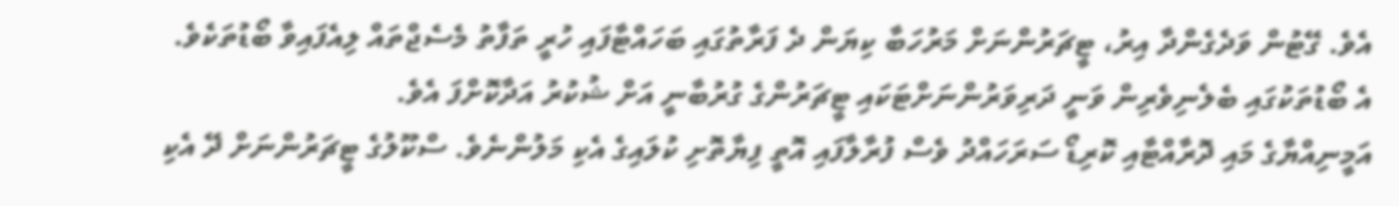އެވެ. ގޭޓުން ވަދެގެންދާ އިރު، ޓީޗަރުންނަށް މަރުހަބާ ކިޔަން ދެ ފަރާތުގައި ބަހައްޓާފައި ހުރީ ތަފާތު މެސެޖްތައް ލިއެފައިވާ ބޯޑުތަކެވެ. އެ ބޯޑުތަކުގައި ބެލެނިވެރިން ވަނީ ދަރިވަރުންނަށްޓަކައި ޓީޗަރުންގެ ގުރުބާނީ އަށް ޝުކުރު އަދާކޮށްފަ އެވެ.
އަމީނިއްޔާގެ މައި ދޮރާއްޓާއި ކޮރިޑޯ ސަރަހައްދު ވެސް ފުރާލާފައި އޮތީ ފިޔާތޮށި ކުލައިގެ އެކި މަލުންނެވެ. ސްކޫލުގެ ޓީޗަރުންނަށް ދޭ އެކި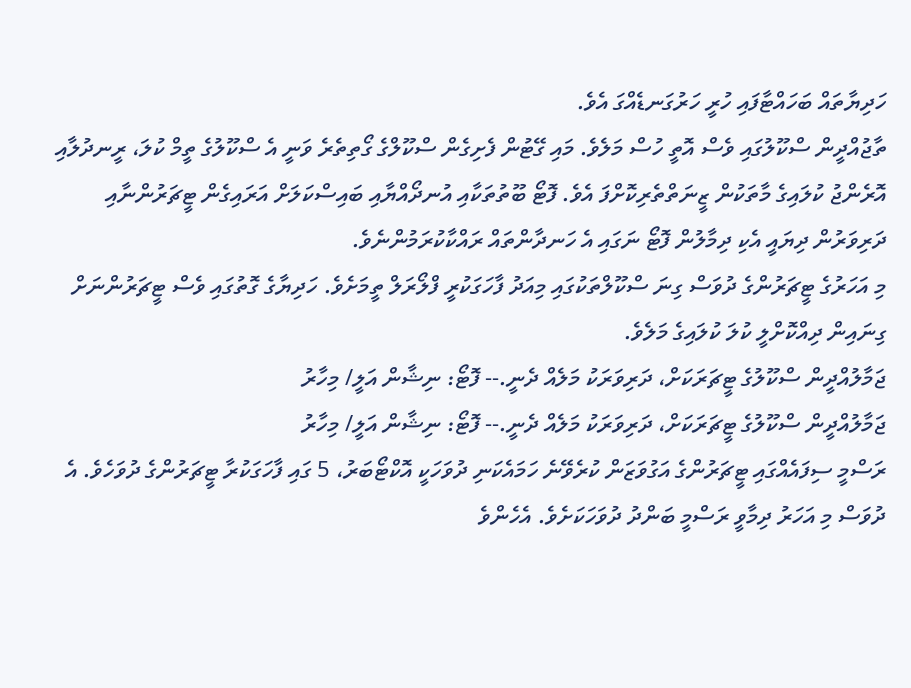ހަދިޔާތައް ބަހައްޓާފައި ހުރީ ހަރުގަނޑެއްގަ އެވެ.
ތާޖުއްދީން ސްކޫލުގައި ވެސް އޮތީ ހުސް މަލެވެ. މައި ގޭޓުން ފެށިގެން ސްކޫލްގެ ގޯތިތެރެ ވަނީ އެ ސްކޫލުގެ ތީމް ކުލަ، ރީނދުލާއި އޮރެންޖު ކުލައިގެ މާތަކުން ޒީނަތްތެރިކޮށްފަ އެވެ. ފޮޓޯ ބޫތުތަކާއި އުނދޯއްޔާއި ބައިސްކަލަށް އަރައިގެން ޓީޗަރުންނާއި ދަރިވަރުން ދިޔައީ އެކި ދިމާލުން ފޮޓޯ ނަގައި އެ ހަނދާންތައް ރައްކާކުރަމުންނެވެ.
މި އަހަރުގެ ޓީޗަރުންގެ ދުވަސް ގިނަ ސްކޫލްތަކުގައި މިއަދު ފާހަގަކުރީ ފްލޯރަލް ތީމަށެވެ. ހަދިޔާގެ ގޮތުގައި ވެސް ޓީޗަރުންނަށް ގިނައިން ދިއްކޮށްލީ ކުލަ ކުލައިގެ މަލެވެ.
ޖަމާލުއްދީން ސްކޫލުގެ ޓީޗަރަކަށް، ދަރިވަރަކު މަލެއް ދެނީ.-- ފޮޓޯ: ނިޝާން އަލީ/ މިހާރު
ޖަމާލުއްދީން ސްކޫލުގެ ޓީޗަރަކަށް، ދަރިވަރަކު މަލެއް ދެނީ.-- ފޮޓޯ: ނިޝާން އަލީ/ މިހާރު
ރަސްމީ ސިފައެއްގައި ޓީޗަރުންގެ އަގުވަޒަން ކުރެވޭނެ ހަމައެކަނި ދުވަހަކީ އޮކްޓޯބަރު، 5 ގައި ފާހަގަކުރާ ޓީޗަރުންގެ ދުވަހެވެ. އެ ދުވަސް މި އަހަރު ދިމާވީ ރަސްމީ ބަންދު ދުވަހަކަށެވެ. އެހެންވެ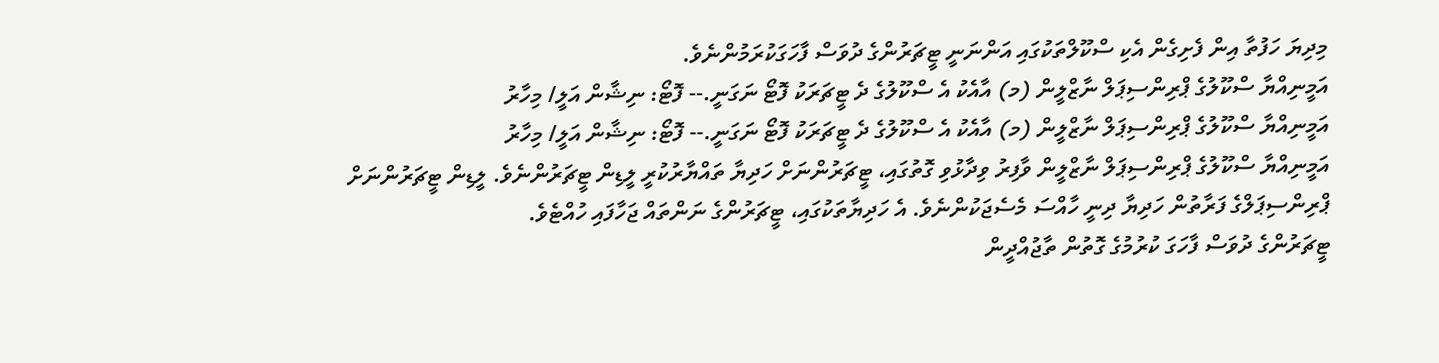މިދިޔަ ހަފުތާ އިން ފެށިގެން އެކި ސްކޫލްތަކުގައި އަންނަނީ ޓީޗަރުންގެ ދުވަސް ފާހަގަކުރަމުންނެވެ.
އަމީނިއްޔާ ސްކޫލުގެ ޕްރިންސިޕަލް ނާޒްލީން (މ) އާއެކު އެ ސްކޫލުގެ ދެ ޓީޗަރަކު ފޮޓޯ ނަގަނީ.-- ފޮޓޯ: ނިޝާން އަލީ/ މިހާރު
އަމީނިއްޔާ ސްކޫލުގެ ޕްރިންސިޕަލް ނާޒްލީން (މ) އާއެކު އެ ސްކޫލުގެ ދެ ޓީޗަރަކު ފޮޓޯ ނަގަނީ.-- ފޮޓޯ: ނިޝާން އަލީ/ މިހާރު
އަމީނިއްޔާ ސްކޫލުގެ ޕްރިންސިޕަލް ނާޒްލީން ވާފިރު ވިދާޅުވި ގޮތުގައި، ޓީޗަރުންނަށް ހަދިޔާ ތައްޔާރުކުރީ ލީޑިން ޓީޗަރުންނެވެ. ލީޑިން ޓީޗަރުންނަށް ޕްރިންސިޕަލްގެ ފަރާތުން ހަދިޔާ ދިނީ ހާއްސަ މެސެޖަކުންނެވެ. އެ ހަދިޔާތަކުގައި، ޓީޗަރުންގެ ނަންތައް ޖަހާފައި ހުއްޓެވެ.
ޓީޗަރުންގެ ދުވަސް ފާހަގަ ކުރުމުގެ ގޮތުން ތާޖުއްދީން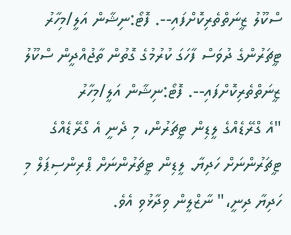ސްކޫލު ޒީނަތްތެރިކޮށްފައި--. ފޮޓޯ:ނިޝާން އަލީ/މިހާރު
ޓީޗަރުންގެ ދުވަސް ފާހަގަ ކުރުމުގެ ގޮތުން ތާޖުއްދީން ސްކޫލު ޒީނަތްތެރިކޮށްފައި--. ފޮޓޯ:ނިޝާން އަލީ/މިހާރު
"އެ ގްރޭޑެއްގެ ލީޑިން ޓީޗަރުން، މި ދެނީ އެ ގްރޭޑެއްގެ ޓީޗަރުންނަށް ހަދިޔާ. ލީޑިން ޓީޗަރުންނަށް ޕްރިންސިޕަލް މި ހަދިޔާ ދިނީ،" ނާޒްލީން ވިދާޅުވި އެވެ.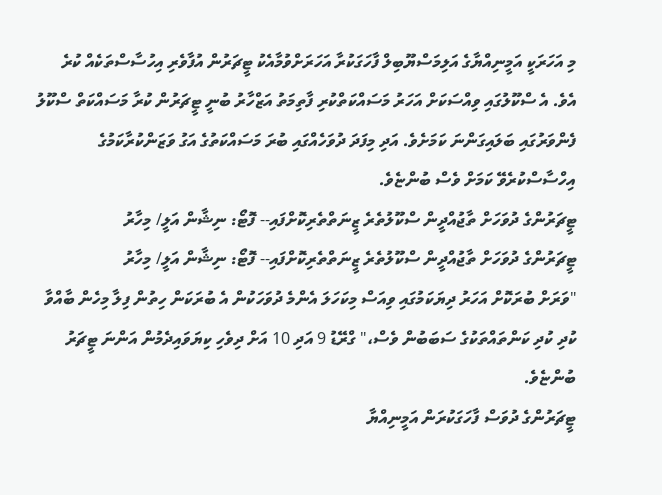މި އަހަރަކީ އަމީނިއްޔާގެ އަލިމަސްޔޫބިލް ފާހަގަކުރާ އަހަރަށްވުމާއެކު ޓީޗަރުން އުފާވެރި އިހުސާސްތަކެއް ކުރެ އެވެ. އެ ސްކޫލުގައި ވިއްސަކަށް އަހަރު މަސައްކަތްކުރި ފާތިމަތު އަޒްހާރު ބުނީ ޓީޗަރުން ކުރާ މަސައްކަތް ސްކޫލު ފެންވަރުގައި ބަލައިގަންނަ ކަމަށެވެ. އަދި މިފަދަ ދުވަހެއްގައި ބުރަ މަސައްކަތުގެ އަގު ވަޒަންކުރާކަމުގެ އިހްސާސްކުރެވޭ ކަމަށް ވެސް ބުންޏެވެ.
ޓީޗަރުންގެ ދުވަހަށް ތާޖުއްދީން ސްކޫލުތެރެ ޒީނަތްތެރިކޮށްފައި-- ފޮޓޯ: ނިޝާން އަލީ/ މިހާރު
ޓީޗަރުންގެ ދުވަހަށް ތާޖުއްދީން ސްކޫލުތެރެ ޒީނަތްތެރިކޮށްފައި-- ފޮޓޯ: ނިޝާން އަލީ/ މިހާރު
"ވަރަށް ބުރަކޮށް އަހަރު ދިޔަކަމުގައި ވިއަސް މިކަހަލަ އެންމެ ދުވަހަކުން އެ ބުރަކަން ހިތުން ފިލާ މިހެން ބާއްވާ ކުދި ކުދި ކަންތައްތަކުގެ ސަބަބުން ވެސް،" ގްރޭޑު 9 އަދި 10 އަށް ދިވެހި ކިޔަވައިދެމުން އަންނަ ޓީޗަރު ބުންޏެވެ.
ޓީޗަރުންގެ ދުވަސް ފާހަގަކުރަން އަމީނިއްޔާ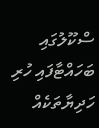ސްކޫލުގައި ބަހައްޓާފައި ހުރި ހަދިޔާތަކެއް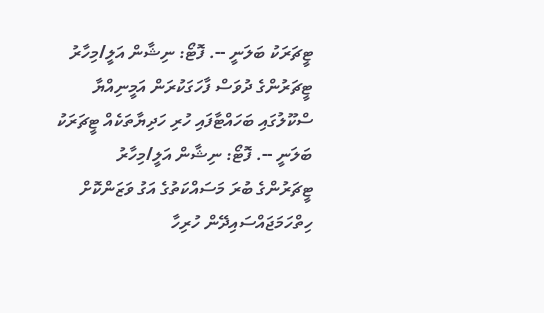ޓީޗަރަކު ބަލަނީ --. ފޮޓޯ: ނިޝާން އަލީ/މިހާރު
ޓީޗަރުންގެ ދުވަސް ފާހަގަކުރަން އަމީނިއްޔާ ސްކޫލުގައި ބަހައްޓާފައި ހުރި ހަދިޔާތަކެއް ޓީޗަރަކު ބަލަނީ --. ފޮޓޯ: ނިޝާން އަލީ/މިހާރު
ޓީޗަރުންގެ ބުރަ މަސައްކަތުގެ އަގު ވަޒަންކޮށް ހިތްހަމަޖައްސައިދޭން ހުރިހާ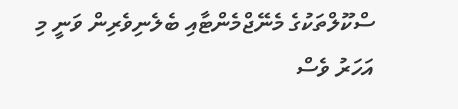ސްކޫލްތަކުގެ މެނޭޖްމެންޓާއި ބެލެނިވެރިން ވަނީ މި އަހަރު ވެސް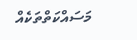މަސައްކަތްތަކެއް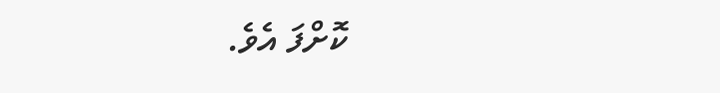ކޮށްފަ އެވެ.